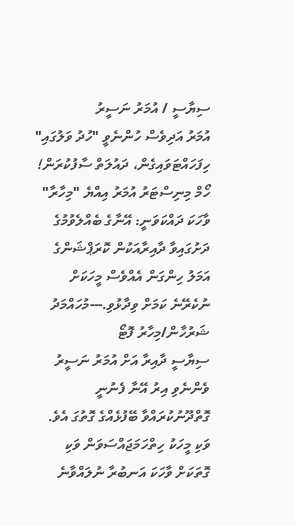ސިޔާސީ / އުމަރު ނަސީރު
އުމަރު އަދިވެސް ހުންނެވީ "ހުދު ވަލުގައި" ހިފަހައްޓަވައިގެން، ދައުލަތް ސާފުކުރަން!
ހޯމް މިނިސްޓަރު އުމަރު އިއްޔެ "މިހާރާ" ވާހަކަ ދައްކަވަނީ: އޭނާގެ ބެއްލެވުމުގެ ދަށުގައިވާ ދާއިރާއަކުން ކޮރަޕްޝަންގެ އަމަލު ހިންގަން އެއްވެސް މީހަކަށް ނުކެރޭނެ ކަމަށް ވިދާޅުވި.---މުހައްމަދު ޝަރުހާން/މިހާރު ފޮޓޯ
ސިޔާސީ ދާއިރާ އަށް އުމަރު ނަސީރު ވެންނެވި އިރު އޭނާ ފެނުނީ ގޮތްދޫނުކުރައްވާ ބޭފުޅެއްގެ ގޮތުގަ އެވެ. ވަކި މީހަކު ހިތްހަމަޖައްސަވަން ވަކި ގޮތަކަށް ވާހަކަ އަނބުރާ ނުލައްވާނެ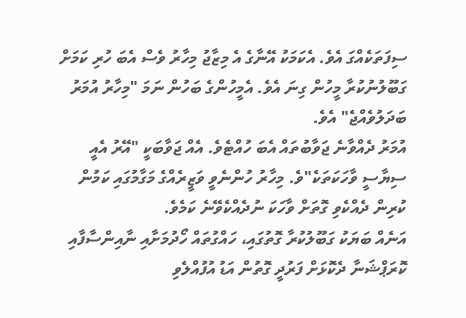ސިފަތަކެއްގަ އެވެ. އެކަމަކު އޭނާގެ އެ މިޒާޖު މިހާރު ވެސް އެބަ ހުރި ކަމަށް ގަބޫލުނުކުރާ މީހުން ގިނަ އެވެ. އެމީހުންގެ ބަހުން ނަމަ "މިހާރު އުމަރު ބަދަލުވެއްޖެ" އެވެ.
އުމަރު ދެއްވާނެ ޖަވާބުތައް އެބަ ހުއްޓެވެ. އެއް ޖަވާބަކީ "އޭރު އެއީ ސިޔާސީ ވާހަކަތަކެ"ވެ. މިހާރު ހުންނެވީ ވަޒީރެއްގެ މަގާމުގައި ކަމުން ކުރިން ދެއްކެވި ގޮތަށް ވާހަކަ ނުދެއްކެވޭނެ ކަމެވެ.
އަނެއް ބަޔަކު ގަބޫލުކުރާ ގޮތުގައި، ހައްގުތައް ހޯދުމަށާއި ނާއިންސާފާއި ކޮރަޕްޝަނާ ދެކޮޅަށް ފަރުދީ ގޮތުން އަޑު އުފުއްލެވި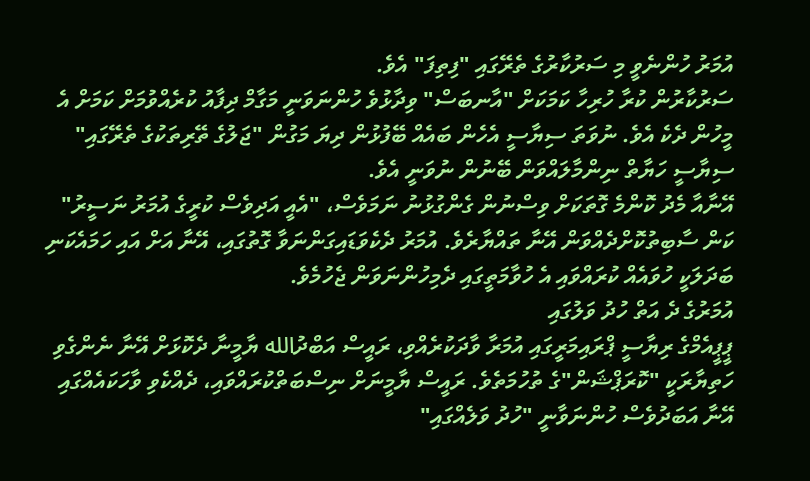އުމަރު ހުންނެވީ މި ސަރުކާރުގެ ތެރޭގައި "ފިތިފަ" އެވެ.
ސަރުކާރުން ކުރާ ހުރިހާ ކަމަކަށް "އާނބަސް" ވިދާޅުވެ ހުންނަވަނީ މަގާމް ދިފާއު ކުރެއްވުމަށް ކަމަށް އެ މީހުން ދެކެ އެވެ. ނުވަތަ ސިޔާސީ އެހެން ބައެއް ބޭފުޅުން ދިޔަ މަގުން "ޖަލުގެ ތޭރިތަކުގެ ތެރޭގައި" ސިޔާސީ ހަޔާތް ނިންމާލައްވަން ބޭނުން ނުވަނީ އެވެ.
އޭނާއާ މެދު ކޮންމެ ގޮތަކަށް ވިސްނުން ގެންގުޅުނު ނަމަވެސް، "އެއީ އަދިވެސް ކުރީގެ އުމަރު ނަސީރު" ކަން ސާބިތުކޮށްދެއްވަން އޭނާ ތައްޔާރެވެ. އުމަރު ދެކެވަޑައިގަންނަވާ ގޮތުގައި، އޭނާ އަށް އައި ހަމައެކަނި ބަދަލަކީ ހުވައެއް ކުރައްވައި އެ ހުވާމަތީގައި ދެމިހުންނަވަން ޖެހުމެވެ.
އުމަރުގެ ދެ އަތް ހުދު ވަލުގައި
ޕީޕީއެމްގެ ރިޔާސީ ޕްރައިމަރީގައި އުމަރާ ވާދަކުރެއްވި، ރައީސް އަބްދުالله ޔާމީނާ ދެކޮޅަށް އޭނާ ނެންގެވި ހަތިޔާރަކީ "ކޮރަޕްޝަން"ގެ ތުހުމަތެވެ. ރައީސް ޔާމީނަށް ނިސްބަތްކުރައްވައި، ދެއްކެވި ވާހަކައެއްގައި އޭނާ އަބަދުވެސް ހުންނަވާނީ "ހުދު ވަލެއްގައި"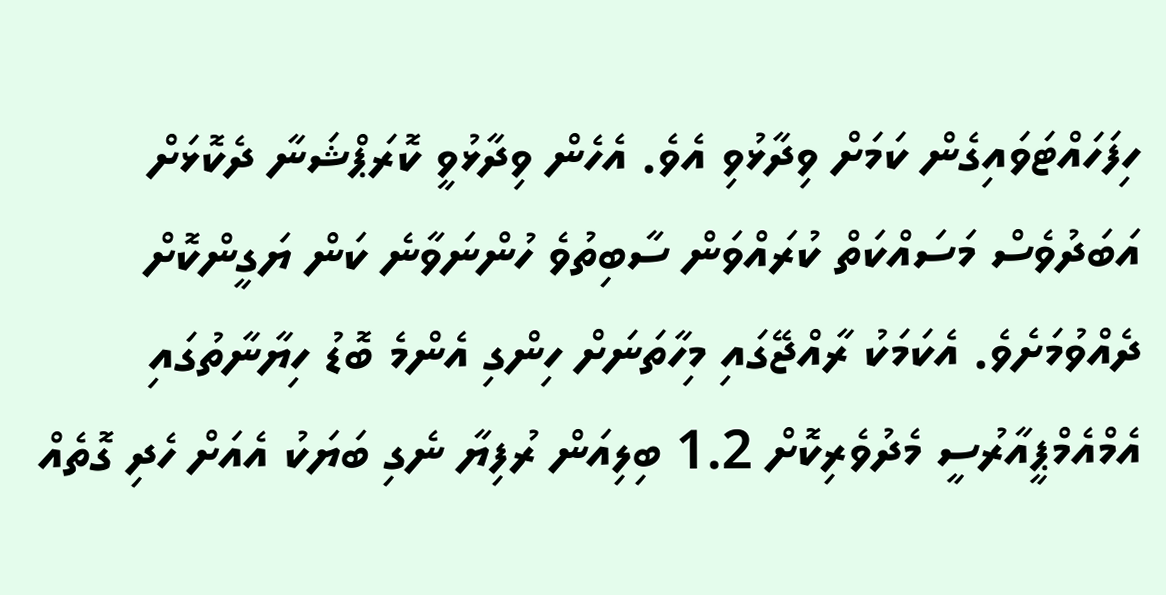ހިފަހައްޓަވައިގެން ކަމަށް ވިދާޅުވި އެވެ. އެހެން ވިދާޅުވީ ކޮރަޕްޝަނާ ދެކޮޅަށް އަބަދުވެސް މަސައްކަތް ކުރައްވަން ސާބިތުވެ ހުންނަވާނެ ކަން ޔަގީންކޮށް ދެއްވުމަށެވެ. އެކަމަކު ރާއްޖޭގައި މިހާތަނަށް ހިންގި އެންމެ ބޮޑު ހިޔާނާތުގައި އެމްއެމްޕީއާރުސީ މެދުވެރިކޮށް 1.2 ބިލިއަން ރުފިޔާ ނެގި ބަޔަކު އެއަށް ހެދި ގޮތެއް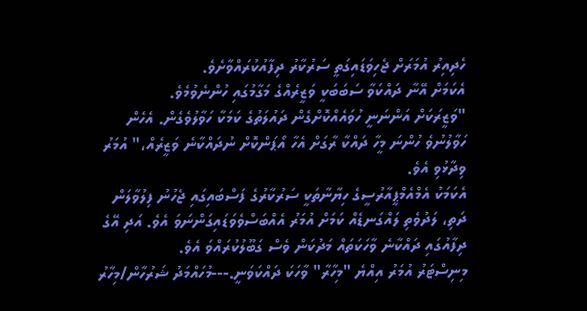ހެދިއިރު އުމަރަށް ޖެހިވަޑައިގަތީ ސަރުކާރު ދިފާއުކުރައްވާށެވެ.
އެކަމަށް އޭނާ ދައްކަވާ ސަބަބަކީ ވަޒީރެއްގެ މަގާމުގައި ހުންނެވުމެވެ.
"ވަޒީރަކަށް އަންނަނީ ހުވައެއްކޮށްގެން ދައުލަތުގެ ކަމަކާ ހަވާލުވެގެން. އެހެން ހަވާލުނުވެ ހުންނަ މީހާ ދައްކާ ރާގަށް އެހާ އޯޕަންކޮށް ނުދައްކާނެ ވަޒީރެއް،" އުމަރު ވިދާޅުވި އެވެ.
އެކަމަކު އެމްއެމްޕީއާރުސީގެ ހިޔާނާތަކީ ސަރުކާރުގެ ފަސްބައިގައި ޖެހުނު ފިލުވާލަން ދަތި، ލަދުވެތި ލައްގަނޑެއް ކަމަށް އުމަރު އެއްބަސްވެވަޑައިގަންނަވަ އެވެ. އަދި އޭގެ ދިފާއުގައި ދައްކާނެ ވާހަކަތައް މަދުކަން ވެސް ގަބޫލުކުރައްވަ އެވެ.
މިނިސްޓަރު އުމަރު އިއްޔެ "މިހާރާ" ވާހަކަ ދައްކަވަނީ.---މުހައްމަދު ޝަރުހާން/މިހާރު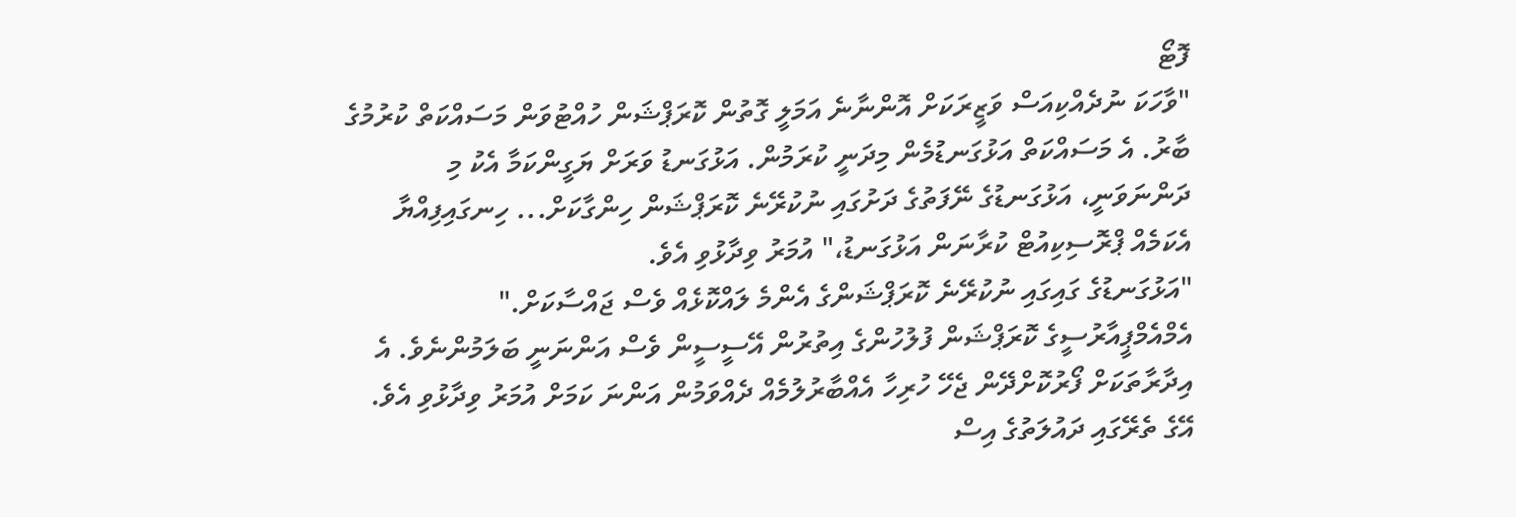ފޮޓޯ
"ވާހަކަ ނުދެއްކިއަސް ވަޒީރަކަށް އޮންނާނެ އަމަލީ ގޮތުން ކޮރަޕްޝަން ހުއްޓުވަން މަސައްކަތް ކުރުމުގެ ބާރު. އެ މަސައްކަތް އަޅުގަނޑުމެން މިދަނީ ކުރަމުން. އަޅުގަނޑު ވަރަށް ޔަގީންކަމާ އެކު މި ދަންނަވަނީ، އަޅުގަނޑުގެ ނޭފަތުގެ ދަށުގައި ނުކުރޭނެ ކޮރަޕްޝަން ހިންގާކަށް... ހިނގައިފިއްޔާ އެކަމެއް ޕްރޮސިކިއުޓް ކުރާނަން އަޅުގަނޑު،" އުމަރު ވިދާޅުވި އެވެ.
"އަޅުގަނޑުގެ ގައިގައި ނުކުރޭނެ ކޮރަޕްޝަންގެ އެންމެ ލައްކޮޅެއް ވެސް ޖައްސާކަށް."
އެމްއެމްޕީއާރުސީގެ ކޮރަޕްޝަން ފުލުހުންގެ އިތުރުން އޭސީސީން ވެސް އަންނަނީ ބަލަމުންނެވެ. އެ އިދާރާތަކަށް ފޯރުކޮށްދޭން ޖެހޭ ހުރިހާ އެއްބާރުލުމެއް ދެއްވަމުން އަންނަ ކަމަށް އުމަރު ވިދާޅުވި އެވެ. އޭގެ ތެރޭގައި ދައުލަތުގެ އިސް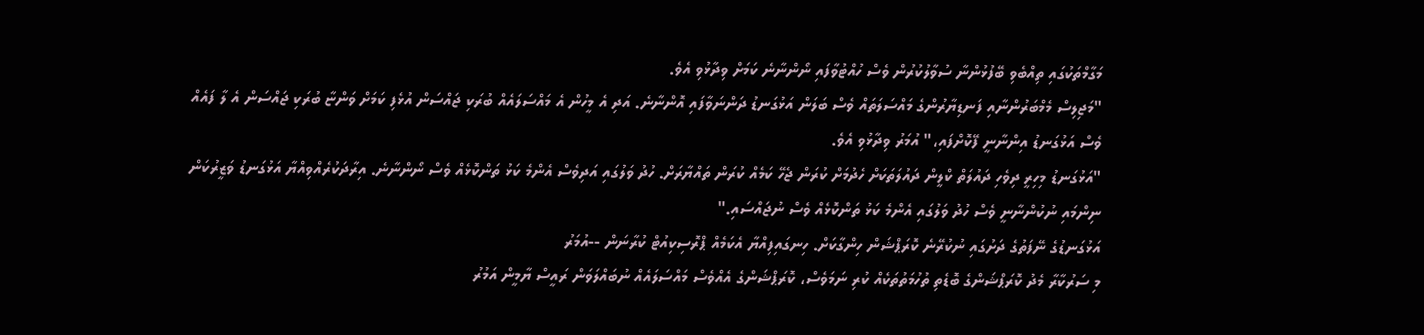މަގާމްތަކުގައި ތިއްބެވި ބޭފުޅުންނާ ސުވާލުކުރުން ވެސް ހުއްޓުވާފައި ނޯންނާނެ ކަމަށް ވިދާޅުވި އެވެ.
"މަޖިލިސް މެމްބަރުންނާއި ފަނޑިޔާރުންގެ މައްސަލަތައް ވެސް ބަލަން އަޅުގަނޑު ދަންނަވާފައި އޮންނާނެ. އަދި އެ މީހުން އެ މައްސަލައެއް ބުރަކި ޖައްސަން އުޅެފި ކަމަށް ވަންޏާ ބުރަކި ޖައްސަން އެ ލާ ފައެއް ވެސް އަޅުގަނޑު އިންނާނީ ފޭކޮށްފައި،" އުމަރު ވިދާޅުވި އެވެ.
"އަޅުގަނޑު މިހިރީ ދިވެހި ދައުލަތް ކްލީން ދައުލަތަކަށް ހެދުމަށް ކުރަން ޖެހޭ ކަމެއް ކުރަން ތައްޔާރަށް. ހުދު ވަލުގައި އަދިވެސް އެންމެ ކަޅު ތަންކޮޅެއް ވެސް ނޯންނާނެ. އިރާދަކުރެއްވިއްޔާ އަޅުގަނޑު ވަޒީރުކަން ނިންމައި ނުކުންނާނީ ވެސް ހުދު ވަލުގައި އެންމެ ކަޅު ތަންކޮޅެއް ވެސް ނުޖައްސައި."
އަޅުގަނޑުގެ ނޭފަތުގެ ދަށުގައި ނުކުރޭނެ ކޮރަޕްޝަން ހިންގާކަށް. ހިނގައިފިއްޔާ އެކަމެއް ޕްރޮސިކިއުޓް ކުރާނަން --އުމަރު
މި ސަރުކާރާ މެދު ކޮރަޕްޝަންގެ ބޮޑެތި ތުހުމަތުތަކެއް ކުރި ނަމަވެސް، ކޮރަޕްޝަންގެ އެއްވެސް މައްސަލައެއް ނުބައްލަވަން ރައީސް ޔާމީން އަމުރު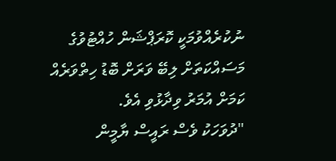ނުކުރެއްވުމަކީ ކޮރަޕްޝަން ހުއްޓުވުގެ މަސައްކަތަށް ލިބޭ ވަރަށް ބޮޑު ހިތްވަރެއް ކަމަށް އުމަރު ވިދާޅުވި އެވެ.
"ދުވަހަކު ވެސް ރައީސް ޔާމީން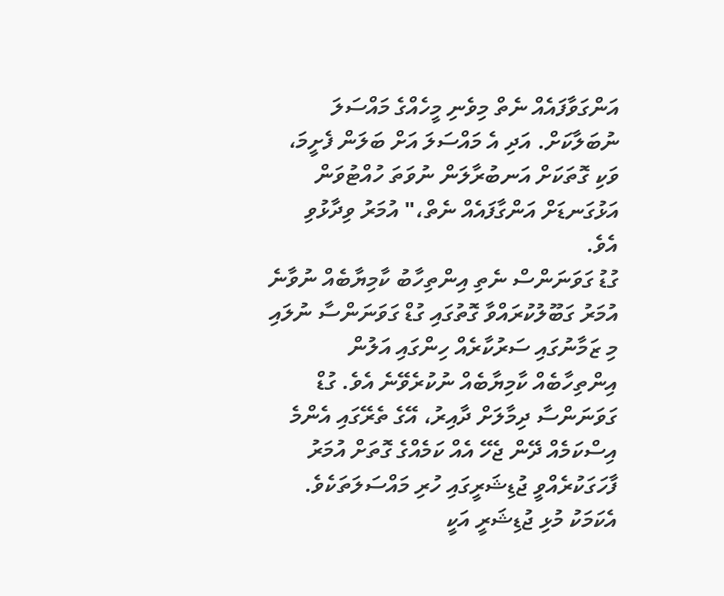އަންގަވާފައެއް ނެތް މިވެނި މީހެއްގެ މައްސަލަ ނުބަލާކަށް. އަދި އެ މައްސަލަ އަށް ބަލަން ފެށީމަ، ވަކި ގޮތަކަށް އަނބުރާލަން ނުވަތަ ހުއްޓުވަން އަޅުގަނޑަށް އަންގާފައެއް ނެތް،" އުމަރު ވިދާޅުވި އެވެ.
ގުޑު ގަވަނަންސް ނެތި އިންތިހާބު ކާމިޔާބެއް ނުވާނެ
އުމަރު ގަބޫލުކުރައްވާ ގޮތުގައި ގުޑް ގަވަނަންސާ ނުލައި މި ޒަމާނުގައި ސަރުކާރެއް ހިންގައި އަލުން އިންތިހާބެއް ކާމިޔާބެއް ނުކުރެވޭނެ އެވެ. ގުޑް ގަވަނަންސާ ދިމާލަށް ދާއިރު، އޭގެ ތެރޭގައި އެންމެ އިސްކަމެއް ދޭން ޖެހޭ އެއް ކަމެއްގެ ގޮތަށް އުމަރު ފާހަގަކުރެއްވީ ޖުޑިޝަރީގައި ހުރި މައްސަލަތަކެވެ. އެކަމަކު މުޅި ޖުޑިޝަރީ އަކީ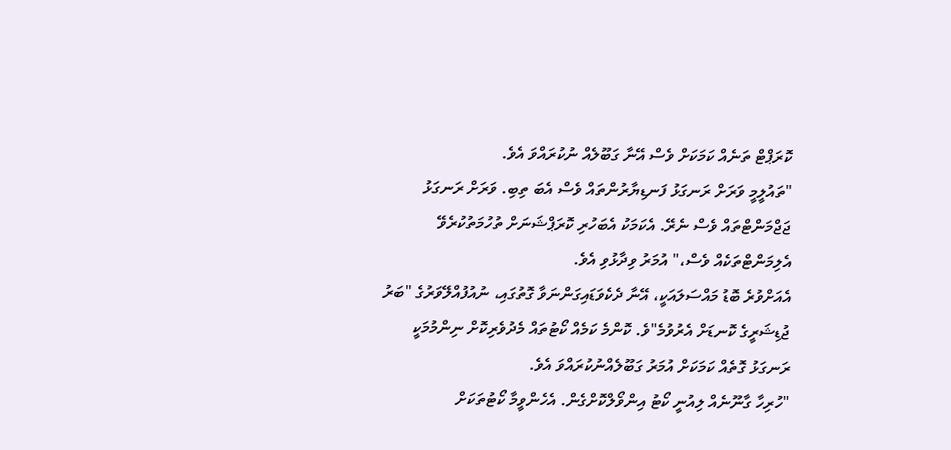ކޮރަޕްޓް ތަނެއް ކަމަކަށް ވެސް އޭނާ ގަބޫލެއް ނުކުރައްވަ އެވެ.
"ތައުލީމީ ވަރަށް ރަނގަޅު ފަނޑިޔާރުންތައް ވެސް އެބަ ތިބި. ވަރަށް ރަނގަޅު ޖަޖްމަންޓްތައް ވެސް ނެރޭ. އެކަމަކު އެބަހުރި ކޮރަޕްޝަނަށް ތުހުމަތުކުރެވޭ އެލިމަންޓްތަކެއް ވެސް،" އުމަރު ވިދާޅުވި އެވެ.
އެއަށްވުރެ ބޮޑު މައްސަލައަކީ، އޭނާ ދެކެވަޑައިގަންނަވާ ގޮތުގައި، ނުއުފުއްލޭވަރުގެ "ބަރު ޖުޑިޝަރީގެ ކޮނޑަށް އެރުވުމެ"ވެ. ކޮންމެ ކަމެއް ކޯޓުތައް މެދުވެރިކޮށް ނިންމުމަކީ ރަނގަޅު ގޮތެއް ކަމަކަށް އުމަރު ގަބޫލެއްނުކުރައްވަ އެވެ.
"ހުރިހާ ގާނޫނެއް ލިއުނީ ކޯޓު އިންވޯލްކޮށްގެން. އެހެންވީމާ ކޯޓުތަކަށް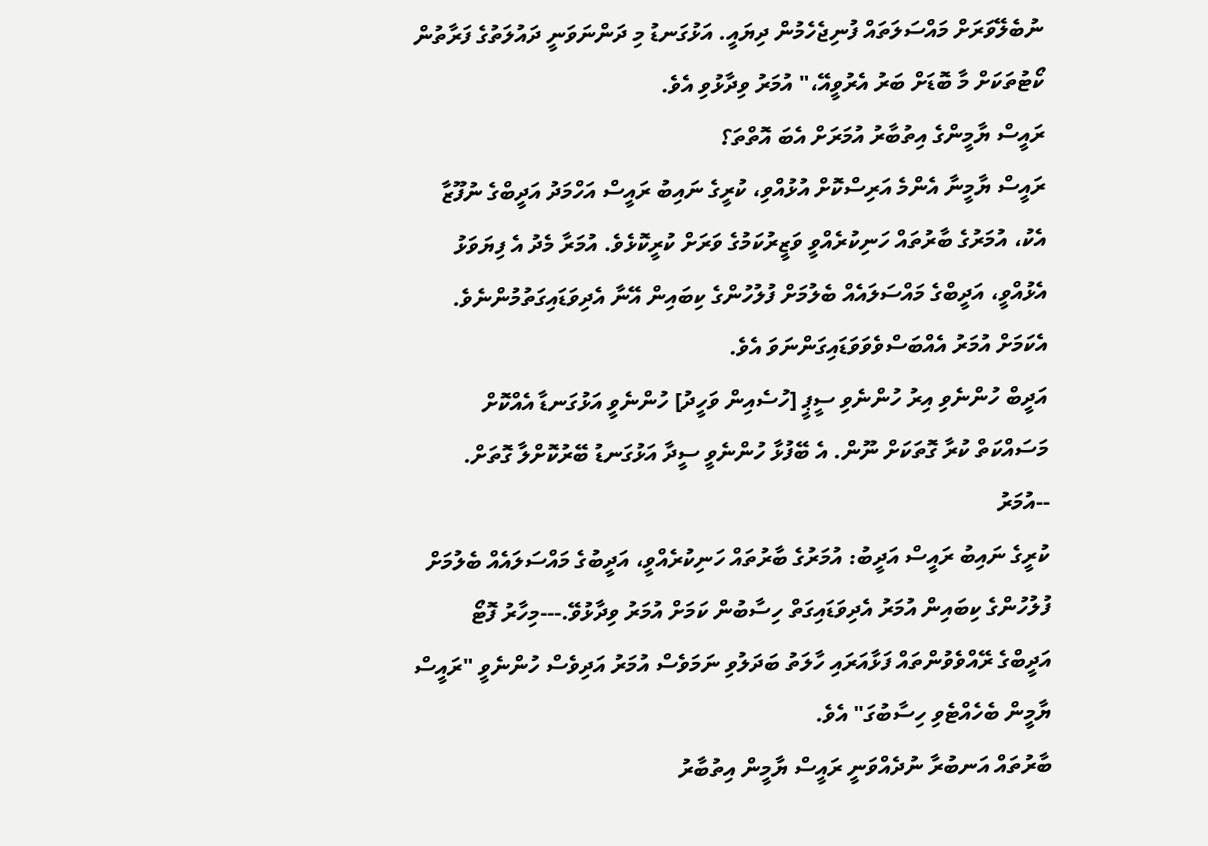ނުބެލޭވަރަށް މައްސަލަތައް ފުނިޖެހެމުން ދިޔައީ. އަޅުގަނޑު މި ދަންނަވަނީ ދައުލަތުގެ ފަރާތުން ކޯޓުތަކަށް މާ ބޮޑަށް ބަރު އެރުވީއޭ،" އުމަރު ވިދާޅުވި އެވެ.
ރައީސް ޔާމީންގެ އިތުބާރު އުމަރަށް އެބަ އޮތްތަ؟
ރައީސް ޔާމީނާ އެންމެ އަރިސްކޮށް އުޅުއްވި، ކުރީގެ ނައިބު ރައީސް އަހްމަދު އަދީބްގެ ނުފޫޒާ އެކު، އުމަރުގެ ބާރުތައް ހަނިކުރެއްވީ ވަޒީރުކަމުގެ ވަރަށް ކުރީކޮޅެވެ. އުމަރާ މެދު އެ ފިޔަވަޅު އެޅުއްވީ، އަދީބްގެ މައްސަލައެއް ބެލުމަށް ފުލުހުންގެ ކިބައިން އޭނާ އެދިވަޑައިގަތުމުންނެވެ. އެކަމަށް އުމަރު އެއްބަސްވެވަވަޑައިގަންނަވަ އެވެ.
އަދީބް ހުންނެވި އިރު ހުންނެވި ސީޕީ [ހުސެއިން ވަހީދު] ހުންނެވީ އަޅުގަނޑާ އެއްކޮށް މަސައްކަތް ކުރާ ގޮތަކަށް ނޫން. އެ ބޭފުޅާ ހުންނެވީ ސީދާ އަޅުގަނޑު ބޭރުކޮށްލާ ގޮތަށް. --އުމަރު
ކުރީގެ ނައިބު ރައީސް އަދީބު: އުމަރުގެ ބާރުތައް ހަނިކުރެއްވީ، އަދީބުގެ މައްސަލައެއް ބެލުމަށް ފުލުހުންގެ ކިބައިން އުމަރު އެދިވަޑައިގަތް ހިސާބުން ކަމަށް އުމަރު ވިދާޅުވޭ.---މިހާރު ފޮޓޯ
އަދީބްގެ ރޭއްވެވުންތައް ފަޅާއަރައި ހާލަތު ބަދަލުވި ނަމަވެސް އުމަރު އަދިވެސް ހުންނެވީ "ރައީސް ޔާމީން ބެހެއްޓެވި ހިސާބުގަ" އެވެ.
ބާރުތައް އަނބުރާ ނުދެއްވަނީ ރައީސް ޔާމީން އިތުބާރު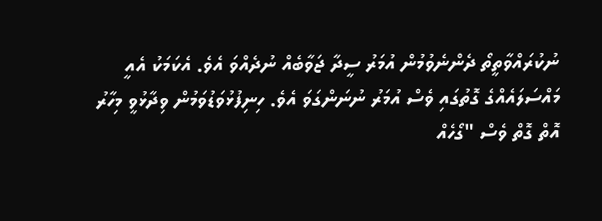ނުކުރައްވާތީތޯ ދެންނެވުމުން އުމަރު ސީދާ ޖަވާބެއް ނުދެއްވަ އެވެ. އެކަމަކު އެއީ މައްސަލައެއްގެ ގޮތުގައި ވެސް އުމަރު ނުނަންގަވަ އެވެ. ހިނިފުޅުވަޑުވަމުން ވިދާޅުވީ މިހާރު އޮތް ގޮތް ވެސް "ގޯހެއް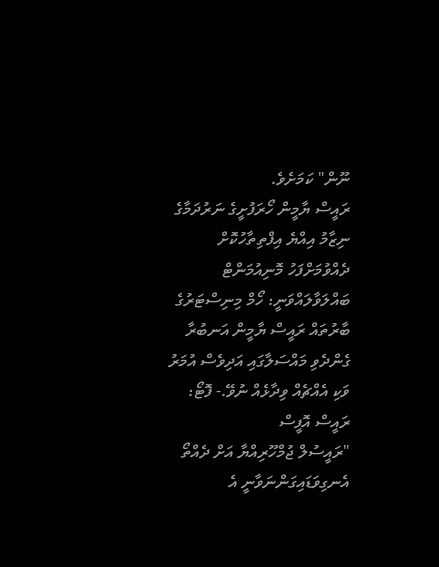ނޫން" ކަމަށެވެ.
ރައީސް ޔާމީން ހޯރަފުށީގެ ނަރުދަމާގެ ނިޒާމު އިއްޔެ އިފްތިތާހުކޮށް ދެއްވުމަށްފަހު މޮނިއުމަންޓް ބައްލަވާލައްވަނީ: ހޯމް މިނިސްޓަރުގެ ބާރުތައް ރައީސް ޔާމީން އަނބުރާ ގެންދެވި މައްސަލާގައި އަދިވެސް އުމަރު ވަކި އެއްޗެއް ވިދާޅެއް ނުވޭ.- ފޮޓޯ: ރައީސް އޮފީސް
"ރައީސުލް ޖުމްހޫރިއްޔާ އަށް ދެއްތޯ އެނގިވަޑައިގަންނަވާނީ އެ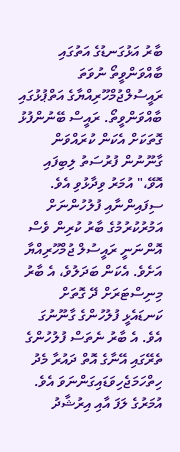ބާރު އަޅުގަނޑުގެ އަތުގައި ބާއްވަންވީތޯ ނުވަތަ ރައީސުލްޖުމްހޫރިއްޔާގެ އަތްޕުޅުގައި ބާއްވަންވީތޯ. ރައީސް ބޭނުންފުޅު ގޮތަކަށް އެކަން ކުރައްވަން ގާނޫނުން ފުރުސަތު ލިބިފައި އޮވޭ،" އުމަރު ވިދާޅުވި އެވެ.
ސިފައިންނާއި ފުލުހުންނަށް އަމުރުކުރުމުގެ ބާރު ކުރިން ވެސް އޮންނަނީ ރައީސުލް ޖުމްހޫރިއްޔާ އަށެވެ. އެކަން ބަދަލުވެ، އެ ބާރު މިނިސްޓަރަށް ދޭ ގޮތަށް ކަނޑައެޅީ ފުލުހުންގެ ގާނޫނުގަ އެވެ. އެ ބާރު ނެތަސް ފުލުހުންގެ ތެރޭގައި އޭނާގެ އޮތް ދައުރާ މެދު ހިތްހަމަޖެހިވަޑައިގަންނަވަ އެވެ. އުމަރުގެ ލަފަ އާއި އިރުޝާދު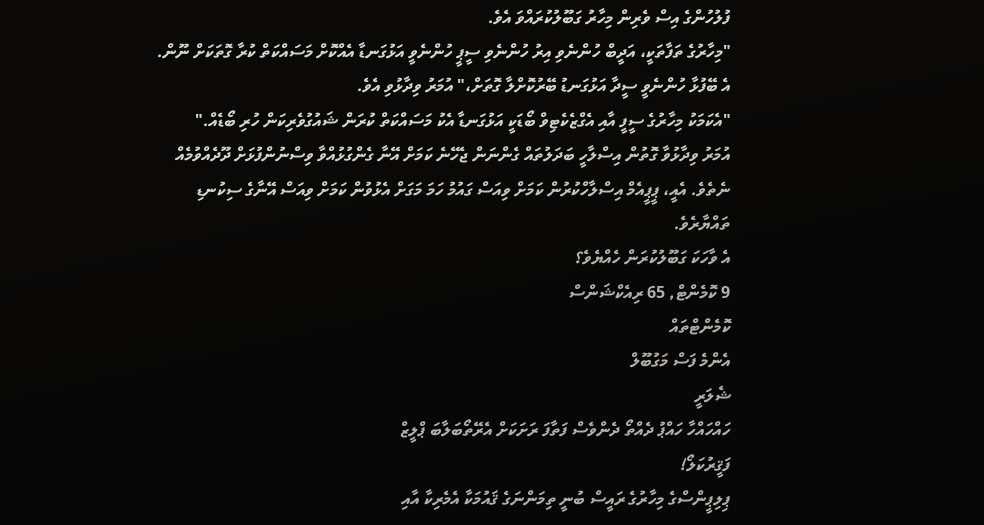ފުލުހުންގެ އިސް ވެރިން މިހާރު ގަބޫލުކުރައްވަ އެވެ.
"މިހާރުގެ ތަފާތަކީ، އަދީބް ހުންނެވި އިރު ހުންނެވި ސީޕީ ހުންނެވީ އަޅުގަނޑާ އެއްކޮށް މަސައްކަތް ކުރާ ގޮތަކަށް ނޫން. އެ ބޭފުޅާ ހުންނެވީ ސީދާ އަޅުގަނޑު ބޭރުކޮށްލާ ގޮތަށް،" އުމަރު ވިދާޅުވި އެވެ.
"އެކަމަކު މިހާރުގެ ސީފީ އާއި އެގްޒެކެޓިވް ބޯޑަކީ އަޅުގަނޑާ އެކު މަސައްކަތް ކުރަން ޝައުގުވެރިކަން ހުރި ބޯޑެއް."
އުމަރު ވިދާޅުވާ ގޮތުން އިސްލާހީ ބަދަލުތައް ގެންނަން ޖެހޭނެ ކަމަށް އޭނާ ގެންގުޅުއްވާ ވިސްނުންފުޅަށް ދޫދެއްވުމެއް ނެތެވެ. އެއީ، ޕީޕީއެމް އިސްލާހްކުރުން ކަމަށް ވިއަސް ގައުމު ހަމަ މަގަށް އެޅުވުން ކަމަށް ވިއަސް އޭނާގެ ސިކުނޑި ތައްޔާރެވެ.
އެ ވާހަކަ ގަބޫލުކުރަން ހެއްޔެވެ؟
9 ކޮމެންޓް, 65 ރިއެކްޝަންސް
ކޮމެންޓްތައް
އެންމެ ފަސް މަގުބޫލް
ޝެލަރީ
ހައްހައްހާ ހައްޕު ދެއްތޯ ދެންވެސް ފަތާފަ ރަށަކަށް އެރޭތޯބަލާބަ ޕްލީޒް
ފަޤީރުކަލޯ!
ޕިލިޕީންސްގެ މިހާރުގެ ރައީސް ބުނީ ތިމަންނަގެ ޤައުމަކާ އެމެރިކާ އާއި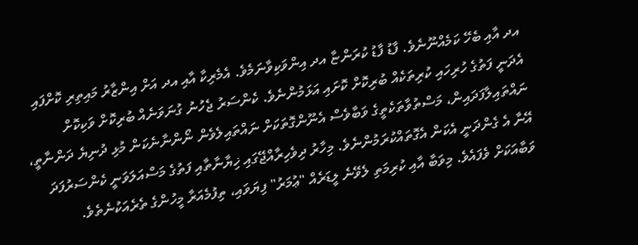އދ އާއި ބެހޭ ކަމެއްނޫނެވެ. ފާޑު ފާޑު ކުރަންޏާ އދ އިންވަކިވާނަމެވެ. އެމެރިކާ އާއި އދ އަށް އިންޒާރު މައިތިރި ކޮށްފައި އެދަނީ ފަތުގެ ހުރިހައި ކުރިތަކެއް ބުރިކޮށް ކޮށައި އަޅަމުންނެވެ. ކެންސަރު ޖެހުނު ގުނަވަނެއް ބުރިކޮށް ވަކިކޮށް ނައްތައިލާފަދައިން، މަސްތުވާތަކެތީގެ ވަބާވެސް އެނޫންގޮތަކަށް ނައްތައިލެވެން ނޯންނާނެކަން މުޅި ދުނިޔެ ދަންނާތީ، އޭނާ އެ ގެންދަނީ އެކަން އެގޮތައްކުރަމުންނެވެ. މިހާރު ދިވެހިރާއްޖޭގައި ޚިޔާނާތާއި ފަތުގެ މަސްއަލަވަނީ ކެންސަރުފަދަ ވަބާއަކަށް ވެފައެވެ. މިވަބާ އާއި ކުރިމަތި ލެވޭނެ ލީޑަރެއް "ޢުމަރު" ފިޔަވައި، ތިފުމެއަރާ މީހުންގެ ތެރެއަކުނެތެވެ.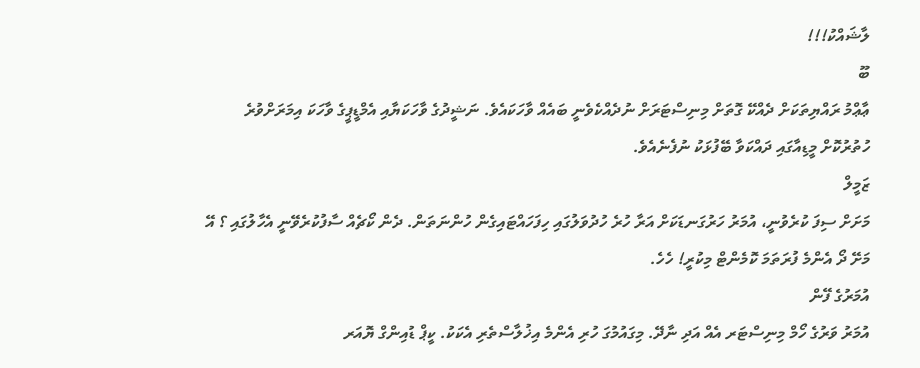ލާޝައްކު!!!
ބޫ
ޢާޢްމު ރައްޔިތަކަށް ދެއްކޭ ގޮތަށް މިނިސްޓަރަށް ނުދެއްކެވެނީ ބައެއް ވާހަކައެވެ. ނަޝީދުގެ ވާހަކަޔާއި އެމްޑީޕީގެ ވާހަކަ އިމަރަށްވުރެ ހުތުރުކޮށް މީޑިއާގައި ދައްކަވާ ބޭފުޅަކު ނުފެނެއެވެ.
ޒަމީލް
މަށަށް ސިފަ ކުރެވުނީ، އުމަރު ހަރުގަނޑަކަށް އަރާ ހުރެ ހުދުވަލުގައި ހިފަހައްޓައިގެން ހުންނަތަން. ދެން ކޯޗެއް ސާފުކުރެވޭނީ އެހާލުގައި ؟ އޭ މަށޭ ދޯ އެންމެ ފުރަތަމަ ކޮމެންޓް މިކުރީ! ހެހެ.
އުމަރުގެ ފޭން
އުމަރު ވަރުގެ ހޯމް މިނިސްޓަރ އެއް އަދި ނާދޭ. މިގައުމުގަ ހުރި އެންމެ އިޚުލާސްތެރި އެކަކު. ކީޕް ޑުއިންގް ޔޮއަރ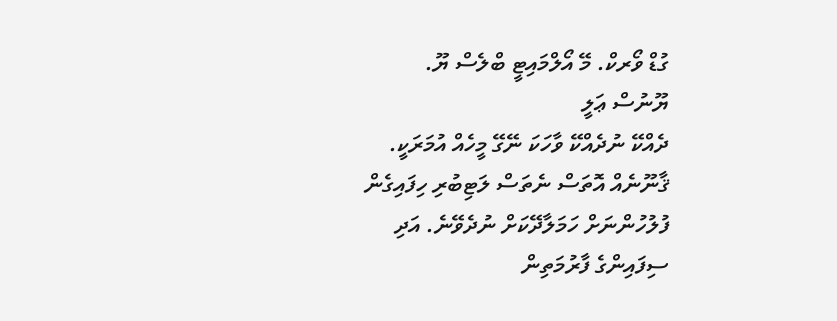ގުޑް ވޯރކް. މޭ އޯލްމައިޓީ ބްލެސް ޔޫ.
ޔޫނުސް ޢަލީ
ދެއްކޭ ނުދެއްކޭ ވާހަކަ ނޭގޭ މީހެއް އުމަރަކީ. ޤާނޫނެއް އޮތަސް ނެތަސް ލަޓިބުރި ހިފައިގެން ފުލުހުންނަށް ހަމަލާދޭކަށް ނުދެވޭނެ. އަދި ސިފައިންގެ ފާރުމަތިން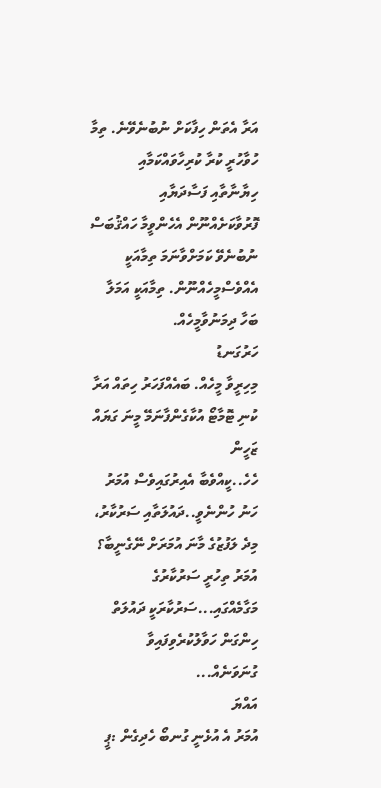އަރާ އެތަން ހިފާކަށް ނުބުނެވޭނެ. ތިމާ ހުވާހުރީ ކުރާ ކުރިހާވައްކަމާއި ހިޔާނާތާއި ފަސާދަޔާއި ފޮރުވާކަށެއްނޫން އެހެންވީމާ ހައްޤުބަސް ނުބުނެވޭ ކަމަށްވާނަމަ ތިމާއަކީ އެއްވެސްމީހެއްނޫން. ތިމާއަކީ އަމަލާ ބަހާ ދިމަނުވާމީހެއް.
ހަރުގަނޑު
މިހިރީވާ މީހެއް. ބައެއްފަހަރު ހިތައް އަރާ ކުނި ޓޮމާޓޯ އުކާގެންފާނަމޭ މީނަ ގަޔައް
ޒަހީން
ހެހެ..ކީއްވެބާ އެއިރުގައިވެސް އުމަރު ހަނު ހުންނެވީ..ދައުލަތާއި ސަރުކާރު، މިދެ ލަފުޒުގެ މާނަ އުމަރަށް ނޭގެނީބާ؟ އުމަރު ތިހުރީ ސަރުކާރުގެ މަގާމެއްގައި...ސަރުކާރަކީ ދައުލަތް ހިންގަން ހަވާލުކުރެވިފައިވާ ގުނަވަނެއް...
އައްޔަ
އުމަރު އެ އުޅެނީ ގުނބޯ ހެދިގެން :ޕީ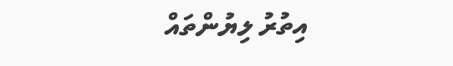އިތުރު ލިޔުންތައް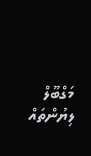މަގްބޫލް ލިޔުންތައް